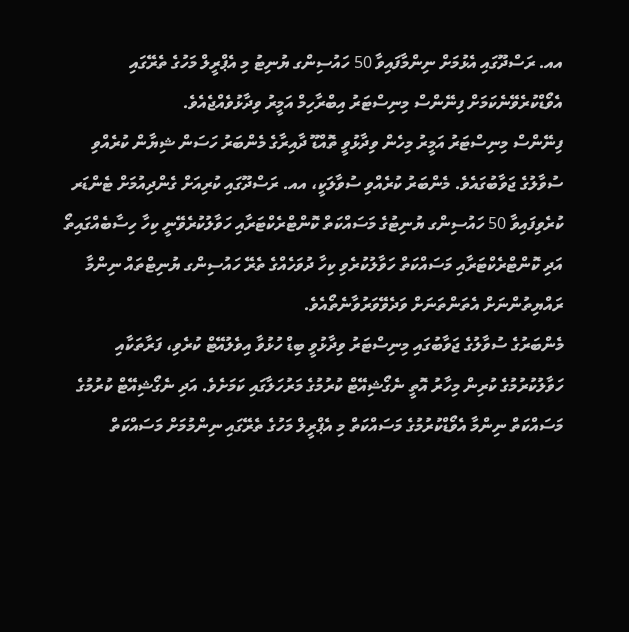އއ. ރަސްދޫގައި އެޅުމަށް ނިންމާފައިވާ 50 ހައުސިންގ ޔުނިޓު މި އެޕްރީލް މަހުގެ ތެރޭގައި އެވޯޑްކުރެވޭނެކަމަށް ފިނޭންސް މިނިސްޓަރު އިބްރާހިމް އަމީރު ވިދާޅުވެއްޖެއެވެ.
ފިނޭންސް މިނިސްޓަރު އަމީރު މިހެން ވިދާޅުވީ ތޮއްޑޫ ދާއިރާގެ މެންބަރު ހަސަން ޝިޔާން ކުރެއްވި ސުވާލުގެ ޖަވާބުގައެވެ. މެންބަރު ކުރެއްވި ސުވާލަކީ، އއ. ރަސްދޫގައި ކުރިއަށް ގެންދިއުމަށް ޓެންޑަރ ކުރެވިފައިވާ 50 ހައުސިންގ ޔުނިޓުގެ މަސައްކަތް ކޮންޓްރެކްޓަރާއި ހަވާލުކުރެވޭނީ ކިހާ ހިސާބެއްގައިތޯ އަދި ކޮންޓްރެކްޓަރާއި މަސައްކަތް ހަވާލުކުރެވި ކިހާ ދުވަހެއްގެ ތެރޭ ހައުސިންގ ޔުނިޓްތައް ނިންމާ ރައްޔިތުންނަށް އެތަންތަނަށް ވަދެވޭވަރުވާނެތޯއެވެ.
މެންބަރުގެ ސުވާލުގެ ޖަވާބުގައި މިނިސްޓަރު ވިދާޅުވީ ބިޑް ހުޅުވާ އިވެލުއޭޓް ކުރެވި، ފަރާތަކާއި ހަވާލުކުރުމުގެ ކުރިން މިހާރު އޮތީ ނެގޯޝިއޭޓް ކުރުމުގެ މަރުހަލާގައި ކަމަށެވެ. އަދި ނެގޯޝިއޭޓް ކުރުމުގެ މަސައްކަތް ނިންމާ އެވޯޑްކުރުމުގެ މަސައްކަތް މި އެޕްރީލް މަހުގެ ތެރޭގައި ނިންމުމަށް މަސައްކަތް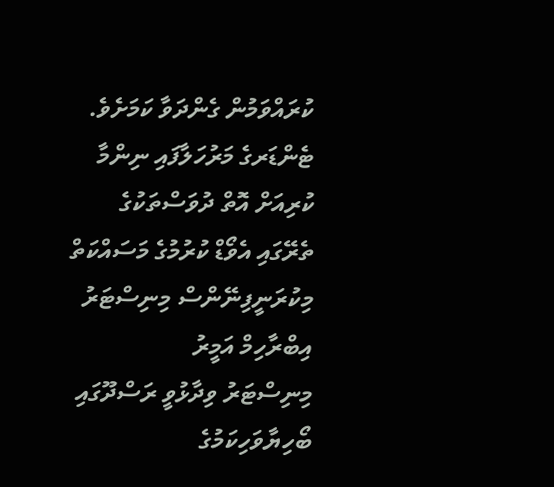ކުރައްވަމުން ގެންދަވާ ކަމަށެވެ.
ޓެންޑަރގެ މަރުހަލާފައި ނިންމާ ކުރިއަށް އޮތް ދުވަސްތަކުގެ ތެރޭގައި އެވޯޑް ކުރުމުގެ މަސައްކަތް މިކުރަނީފިނޭންސް މިނިސްޓަރު އިބްރާހިމް އަމީރު
މިނިސްޓަރު ވިދާޅުވީ ރަސްދޫގައި ބޯހިޔާވަހިކަމުގެ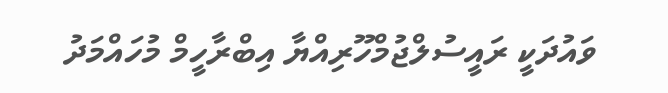ވައުދަކީ ރައީސުލްޖުމްހޫރިއްޔާ އިބްރާހީމް މުހައްމަދު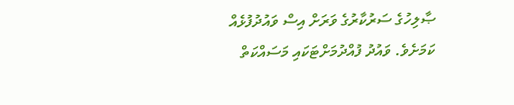ޞާލިހުގެ ސަރުކާރުގެ ވަރަށް އިސް ވައުދުފުޅެއް ކަމަށެވެ. ވައުދު ފުއްދުމަށްޓަކައި މަސައްކަތް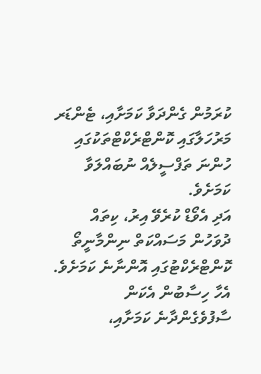ކުރަމުން ގެންދަވާ ކަމަށާއި، ޓެންޑަރ މަރުހަލާގައި ކޮންޓްރެކްޓްތަކުގައި ހުންނަ ތަފްސީލެއް ނުބައްލަވާ ކަމަށެވެ.
އަދި އެވޯޑް ކުރެވޭ އިރު، ކިތައް ދުވަހުން މަސައްކަތް ނިންމާނީތޯ ކޮންޓްރެކްޓުގައި އޮންނާނެ ކަމަށެވެ. އެހާ ހިސާބުން އެކަން ސާފުވެގެންދާނެ ކަމަށާއި،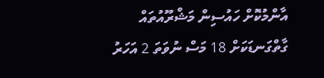އާންމުކޮށް ހައުސިން މަޝްރޫއުތައް ގާތްގަނޑަކަށް 18 މަސް ނުވަތަ 2 އަހަރު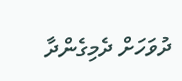ދުވަހަށް ދެމިގެންދާ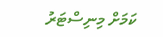ކަމަށް މިނިސްޓަރު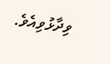ވިދާޅުވިއެވެ.